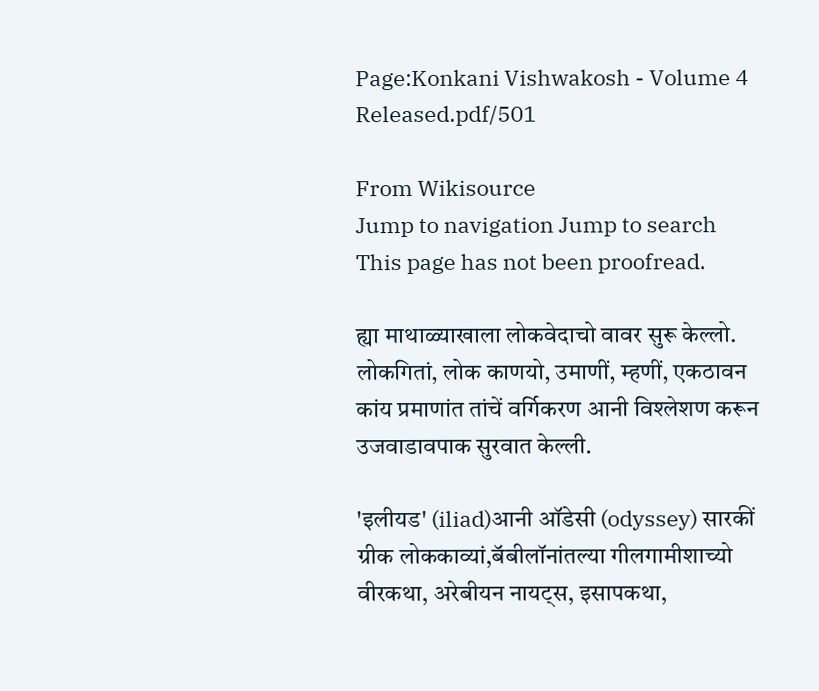Page:Konkani Vishwakosh - Volume 4 Released.pdf/501

From Wikisource
Jump to navigation Jump to search
This page has not been proofread.

ह्या माथाळ्याखाला लोकवेदाचो वावर सुरू केल्लो. लोकगितां, लोक काणयो, उमाणीं, म्हणीं, एकठावन कांय प्रमाणांत तांचें वर्गिकरण आनी विश्लेशण करून उजवाडावपाक सुरवात केल्ली.

'इलीयड' (iliad)आनी ऑडेसी (odyssey) सारकीं ग्रीक लोककाव्यां,बॅबीलॉनांतल्या गीलगामीशाच्यो वीरकथा, अरेबीयन नायट्स, इसापकथा,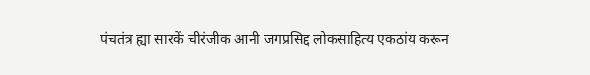पंचतंत्र ह्या सारकें चीरंजीक आनी जगप्रसिद्द लोकसाहित्य एकठांय करून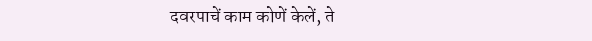दवरपाचें काम कोणें केलें, ते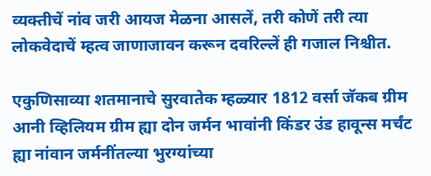व्यक्तीचें नांव जरी आयज मेळना आसलें, तरी कोणें तरी त्या लोकवेदाचें म्हत्व जाणाजावन करून दवरिल्लें ही गजाल निश्चीत.

एकुणिसाव्या शतमानाचे सुरवातेक म्हळ्यार 1812 वर्सा जॅकब ग्रीम आनी व्हिलियम ग्रीम ह्या दोन जर्मन भावांनी किंडर उंड हावून्स मर्चंट ह्या नांवान जर्मनींतल्या भुरग्यांच्या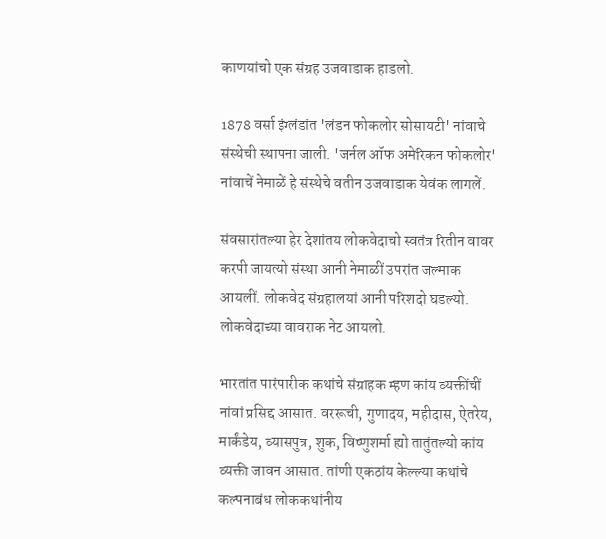काणयांचो एक संग्रह उजवाडाक हाडलो.

1878 वर्सा इंग्लंडांत 'लंडन फोकलोर सोसायटी' नांवाचे संस्थेची स्थापना जाली. 'जर्नल ऑफ अमेरिकन फोकलोर' नांवाचें नेमाळें हे संस्थेचे वतीन उजवाडाक येवंक लागलें.

संवसारांतल्या हेर देशांतय लोकवेदाचो स्वतंत्र रितीन वावर करपी जायत्यो संस्था आनी नेमाळीं उपरांत जल्माक आयलीं. लोकवेद संग्रहालयां आनी परिशदो घडल्यो. लोकवेदाच्या वावराक नेट आयलो.

भारतांत पारंपारीक कथांचे संग्राहक म्हण कांय व्यक्तींचीं नांवां प्रसिद्द आसात. वररूची, गुणादय, महीदास, ऐतरेय, मार्कंडेय, व्यासपुत्र, शुक, विष्णुशर्मा ह्यो तातुंतल्यो कांय व्यक्ती जावन आसात. तांणी एकठांय केल्ल्या कथांचे कल्पनाबंध लोककथांनीय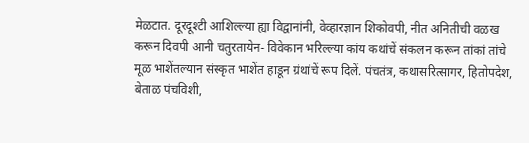मेळटात. दूरदूश्टी आशिल्ल्या ह्या विद्वानांनी, वेव्हारज्ञान शिकोवपी, नीत अनितीची वळख करून दिवपी आनी चतुरतायेन- विवेकान भरिल्ल्या कांय कथांचें संकलन करून तांकां तांचे मूळ भाशेंतल्यान संस्कृत भाशेंत हाडून ग्रंथांचें रूप दिलें. पंचतंत्र, कथासरित्सागर, हितोपदेश, बेताळ पंचविशी,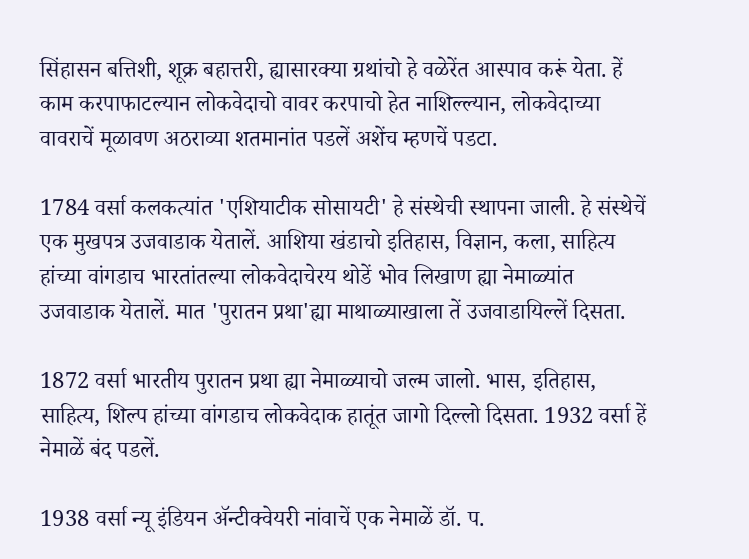सिंहासन बत्तिशी, शूक्र बहात्तरी, ह्यासारक्या ग्रथांचो हे वळेरेंत आस्पाव करूं येता. हें काम करपाफाटल्यान लोकवेदाचो वावर करपाचो हेत नाशिल्ल्यान, लोकवेदाच्या वावराचें मूळावण अठराव्या शतमानांत पडलें अशेंच म्हणचें पडटा.

1784 वर्सा कलकत्यांत 'एशियाटीक सोसायटी' हे संस्थेची स्थापना जाली. हे संस्थेचें एक मुखपत्र उजवाडाक येतालें. आशिया खंडाचो इतिहास, विज्ञान, कला, साहित्य हांच्या वांगडाच भारतांतल्या लोकवेदाचेरय थोडें भोव लिखाण ह्या नेमाळ्यांत उजवाडाक येतालें. मात 'पुरातन प्रथा'ह्या माथाळ्याखाला तें उजवाडायिल्लें दिसता.

1872 वर्सा भारतीय पुरातन प्रथा ह्या नेमाळ्याचो जल्म जालो. भास, इतिहास, साहित्य, शिल्प हांच्या वांगडाच लोकवेदाक हातूंत जागो दिल्लो दिसता. 1932 वर्सा हें नेमाळें बंद पडलें.

1938 वर्सा न्यू इंडियन ॲन्टीक्वेयरी नांवाचें एक नेमाळें डॉ. प.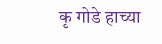कृ गोडे हाच्या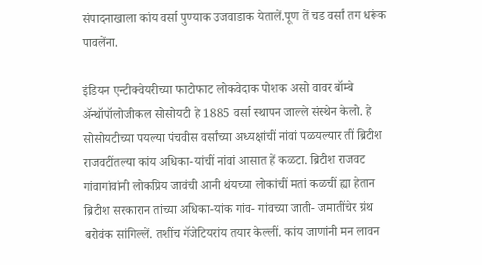संपादनाखाला कांय वर्सा पुण्याक उजवाडाक येतालें.पूण तें चड वर्सां तग धरूंक पावलेंना.

इंडियन एन्टीक्वेयरीच्या फाटोफाट लोकवेदाक पोशक असो वावर बॉम्बे ॲन्थॉपॉलोजीकल सोसोयटी हे 1885 वर्सा स्थापन जाल्ले संस्थेन केलो. हे सोसोयटीच्या पयल्या पंचवीस वर्सांच्या अध्यक्षांचीं नांवां पळयल्यार तीं ब्रिटीश राजवटींतल्या कांय अधिका-यांचीं नांवां आसात हें कळटा. ब्रिटीश राजवट गांवागांवांनी लोकप्रिय जावंची आनी थंयच्या लोकांचीं मतां कळचीं ह्या हेतान ब्रिटीश सरकारान तांच्या अधिका-यांक गांव- गांवच्या जाती- जमातींचेर ग्रंथ बरोवंक सांगिल्लें. तशींच गॅजेटियरांय तयार केल्लीं. कांय जाणांनी मन लावन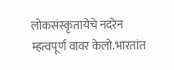लोकसंस्कृतायेचे नदरेन म्हत्वपूर्ण वावर केलो.भारतांत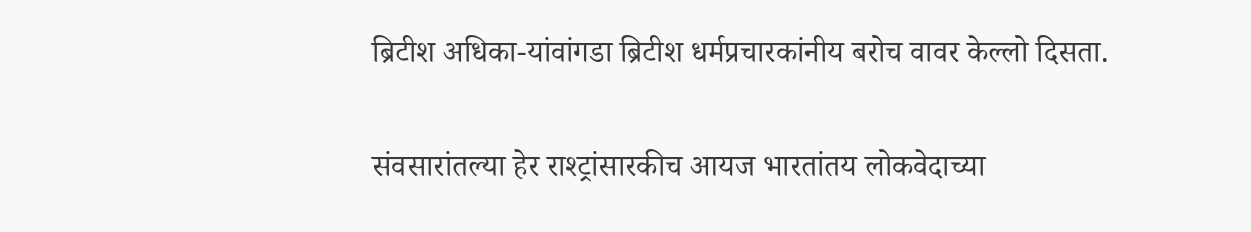ब्रिटीश अधिका-यांवांगडा ब्रिटीश धर्मप्रचारकांनीय बरोच वावर केल्लो दिसता.

संवसारांतल्या हेर राश्ट्रांसारकीच आयज भारतांतय लोकवेदाच्या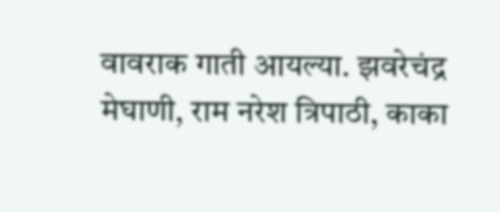वावराक गाती आयल्या. झवरेचंद्र मेघाणी, राम नरेश त्रिपाठी, काका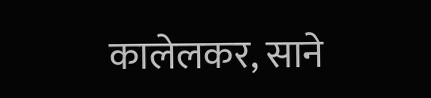कालेलकर, साने